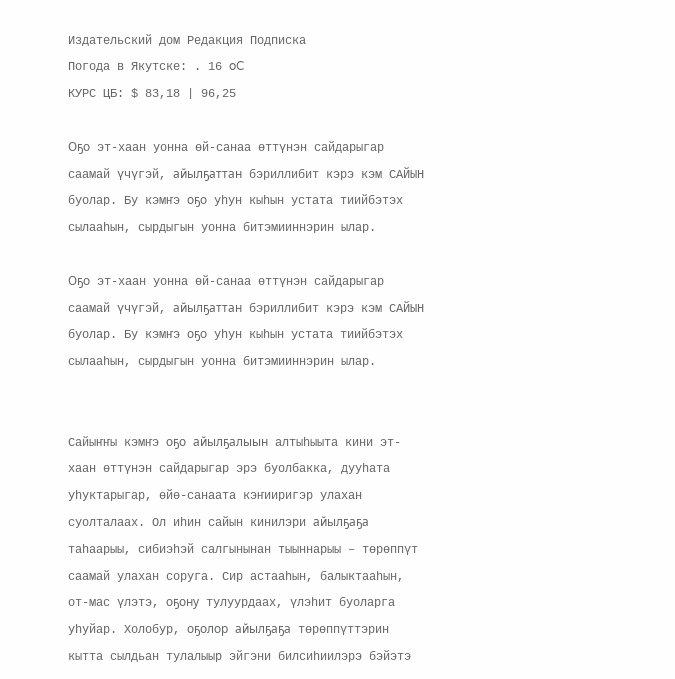Издательский дом Редакция Подписка
Погода в Якутске: . 16 oC
КУРС ЦБ: $ 83,18 | 96,25

Оҕо эт-хаан уонна өй-санаа өттүнэн сайдарыгар саамай үчүгэй, айылҕаттан бэриллибит кэрэ кэм САЙЫН буолар. Бу кэмҥэ оҕо уһун кыһын устата тиийбэтэх сылааһын, сырдыгын уонна битэмииннэрин ылар.

Оҕо эт-хаан уонна өй-санаа өттүнэн сайдарыгар саамай үчүгэй, айылҕаттан бэриллибит кэрэ кэм САЙЫН буолар. Бу кэмҥэ оҕо уһун кыһын устата тиийбэтэх сылааһын, сырдыгын уонна битэмииннэрин ылар.


Сайыҥҥы кэмҥэ оҕо айылҕалыын алтыһыыта кини эт-хаан өттүнэн сайдарыгар эрэ буолбакка, дууһата уһуктарыгар, өйө-санаата кэҥииригэр улахан суолталаах. Ол иһин сайын кинилэри айылҕаҕа таһаарыы, сибиэһэй салгынынан тыыннарыы – төрөппүт саамай улахан соруга. Сир астааһын, балыктааһын, от-мас үлэтэ, оҕону тулуурдаах, үлэһит буоларга уһуйар. Холобур, оҕолор айылҕаҕа төрөппүттэрин кытта сылдьан тулалыыр эйгэни билсиһиилэрэ бэйэтэ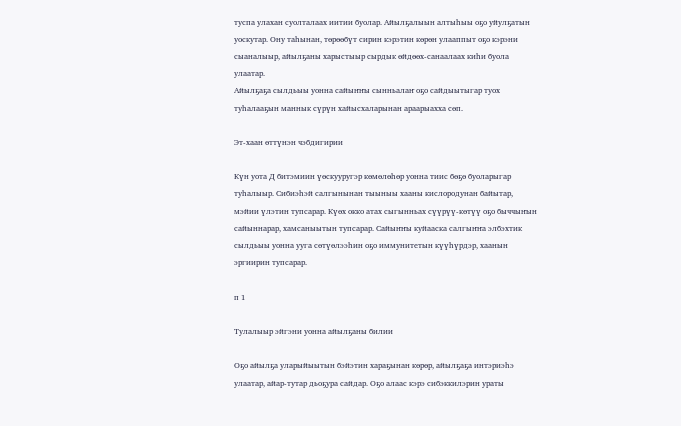туспа улахан суолталаах иитии буолар. Айылҕалыын алтыһыы оҕо уйулҕатын уоскутар. Ону таһынан, төрөөбүт сирин кэрэтин көрөн улааппыт оҕо кэрэни сыаналыыр, айылҕаны харыстыыр сырдык өйдөөх-санаалаах киһи буола улаатар.
Айылҕаҕа сылдьыы уонна сайыҥҥы сынньалаҥ оҕо сайдыытыгар туох туһалааҕын маннык сүрүн хайысхаларынан араарыахха сөп.

Эт-хаан өттүнэн чэбдигирии

Күн уота Д битэмиин үөскууругэр көмөлөһөр уонна тиис бөҕө буоларыгар туһалыыр. Сибиэһэй салгынынан тыыныы хааны кислородунан байытар, мэйии үлэтин тупсарар. Күөх окко атах сыгынньах сүүрүү-көтүү оҕо быччыҥын сайыннарар, хамсаныытын тупсарар. Сайыҥҥы куйааска салгыҥҥа элбэхтик сылдьыы уонна ууга сөтүөлээһин оҕо иммунитетын күүһүрдэр, хаанын эргиирин тупсарар.

п 1

Тулалыыр эйгэни уонна айылҕаны билии

Оҕо айылҕа уларыйыытын бэйэтин хараҕынан көрөр, айылҕаҕа интэриэһэ улаатар, айар-тутар дьоҕура сайдар. Оҕо алаас кэрэ сибэккилэрин ураты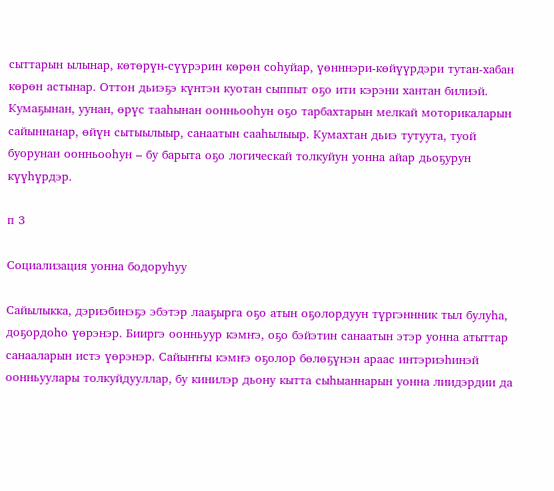сыттарын ылынар, көтөрүн-сүүрэрин көрөн соһуйар, үөнннэри-көйүүрдэри тутан-хабан көрөн астынар. Оттон дьиэҕэ күнтэн куотан сыппыт оҕо ити кэрэни хантан билиэй. Кумаҕынан, уунан, өрүс тааһынан оонньооһун оҕо тарбахтарын мелкай моторикаларын сайыннанар, өйүн сытыылыыр, санаатын сааһылыыр. Кумахтан дьиэ тутуута, туой буорунан оонньооһун – бу барыта оҕо логическай толкуйун уонна айар дьоҕурун күүһүрдэр.

п 3

Социализация уонна бодоруһуу

Сайылыкка, дэриэбинэҕэ эбэтэр лааҕырга оҕо атын оҕолордуун түргэннник тыл булуһа, доҕордоһо үөрэнэр. Бииргэ оонньуур кэмҥэ, оҕо бэйэтин санаатын этэр уонна атыттар санааларын истэ үөрэнэр. Сайыҥҥы кэмҥэ оҕолор бөлөҕүнэн араас интэриэһинэй оонньуулары толкуйдууллар, бу кинилэр дьону кытта сыһыаннарын уонна лиидэрдии да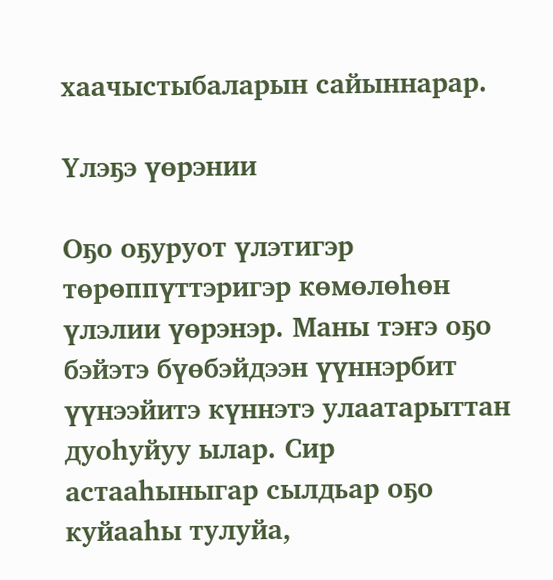хаачыстыбаларын сайыннарар.

Үлэҕэ үөрэнии

Оҕо оҕуруот үлэтигэр төрөппүттэригэр көмөлөһөн үлэлии үөрэнэр. Маны тэҥэ оҕо бэйэтэ бүөбэйдээн үүннэрбит үүнээйитэ күннэтэ улаатарыттан дуоһуйуу ылар. Сир астааһыныгар сылдьар оҕо куйааһы тулуйа,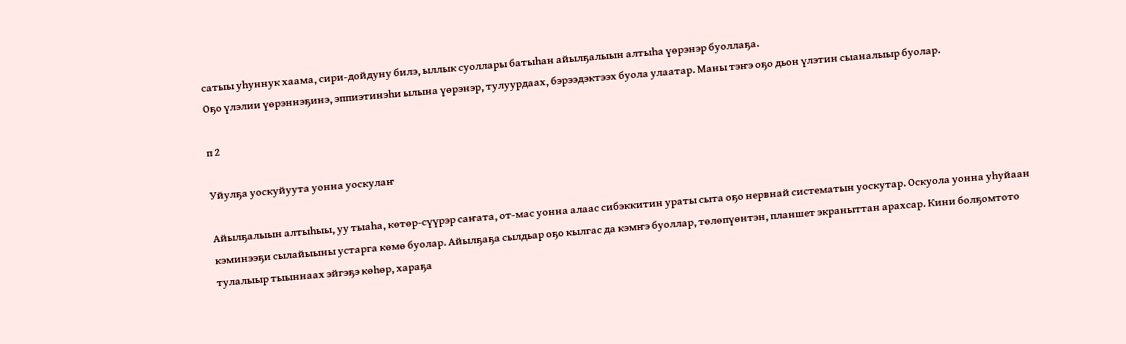сатыы уһуннук хаама, сири-дойдуну билэ, ыллык суоллары батыһан айылҕалыын алтыһа үөрэнэр буоллаҕа.
Оҕо үлэлии үөрэннэҕинэ, эппиэтинэһи ылына үөрэнэр, тулуурдаах, бэрээдэктээх буола улаатар. Маны тэҥэ оҕо дьон үлэтин сыаналыыр буолар.

п 2

Уйулҕа уоскуйуута уонна уоскулаҥ

Айылҕалыын алтыһыы, уу тыаһа, көтөр-сүүрэр саҥата, от-мас уонна алаас сибэккитин ураты сыта оҕо нервнай систематын уоскутар. Оскуола уонна уһуйаан кэминээҕи сылайыыны устарга көмө буолар. Айылҕаҕа сылдьар оҕо кылгас да кэмҥэ буоллар, төлөпүөнтэн, планшет экраныттан арахсар. Кини болҕомтото тулалыыр тыыннаах эйгэҕэ көһөр, хараҕа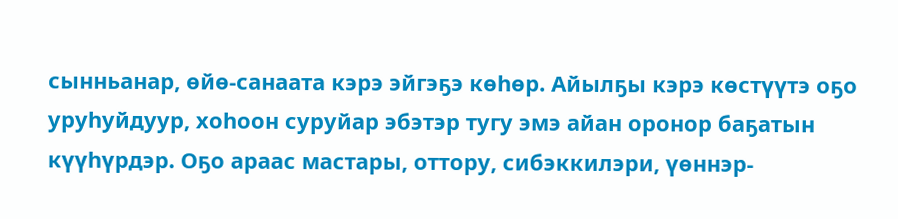сынньанар, өйө-санаата кэрэ эйгэҕэ көһөр. Айылҕы кэрэ көстүүтэ оҕо уруһуйдуур, хоһоон суруйар эбэтэр тугу эмэ айан оронор баҕатын күүһүрдэр. Оҕо араас мастары, оттору, сибэккилэри, үөннэр-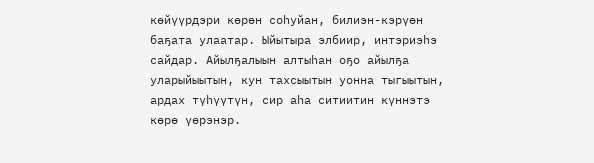көйүүрдэри көрөн соһуйан, билиэн-кэрүөн баҕата улаатар. Ыйытыра элбиир, интэриэһэ сайдар. Айылҕалыын алтыһан оҕо айылҕа уларыйыытын, кун тахсыытын уонна тыгыытын, ардах түһүүтүн, сир аһа ситиитин күннэтэ көрө үөрэнэр.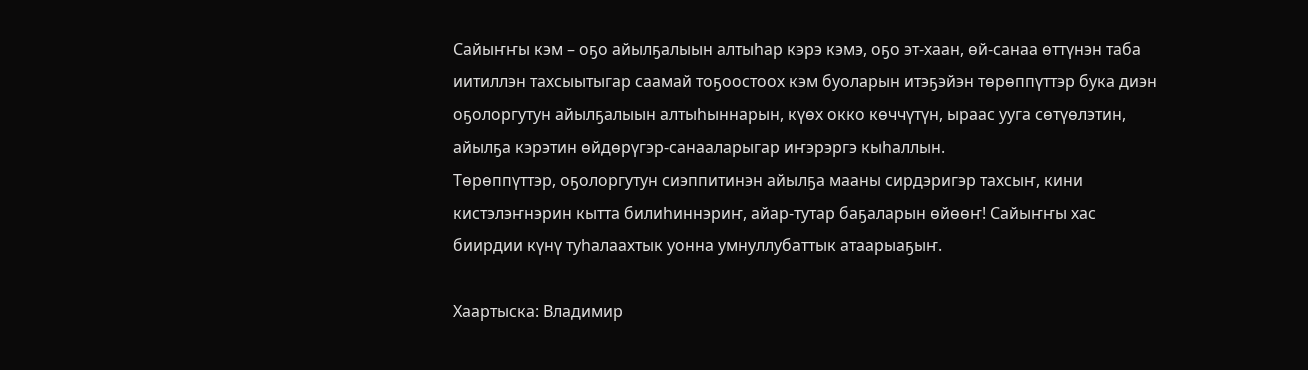Сайыҥҥы кэм – оҕо айылҕалыын алтыһар кэрэ кэмэ, оҕо эт-хаан, өй-санаа өттүнэн таба иитиллэн тахсыытыгар саамай тоҕоостоох кэм буоларын итэҕэйэн төрөппүттэр бука диэн оҕолоргутун айылҕалыын алтыһыннарын, күөх окко көччүтүн, ыраас ууга сөтүөлэтин, айылҕа кэрэтин өйдөрүгэр-санааларыгар иҥэрэргэ кыһаллын.
Төрөппүттэр, оҕолоргутун сиэппитинэн айылҕа мааны сирдэригэр тахсыҥ, кини кистэлэҥнэрин кытта билиһиннэриҥ, айар-тутар баҕаларын өйөөҥ! Сайыҥҥы хас биирдии күнү туһалаахтык уонна умнуллубаттык атаарыаҕыҥ.

Хаартыска: Владимир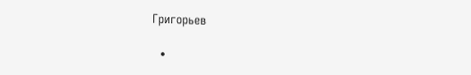Григорьев

  •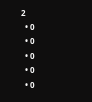2
  • 0
  • 0
  • 0
  • 0
  • 0